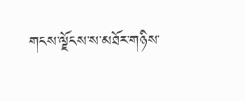གངས་ལྗོངས་ས་མཐོར་གཉིས་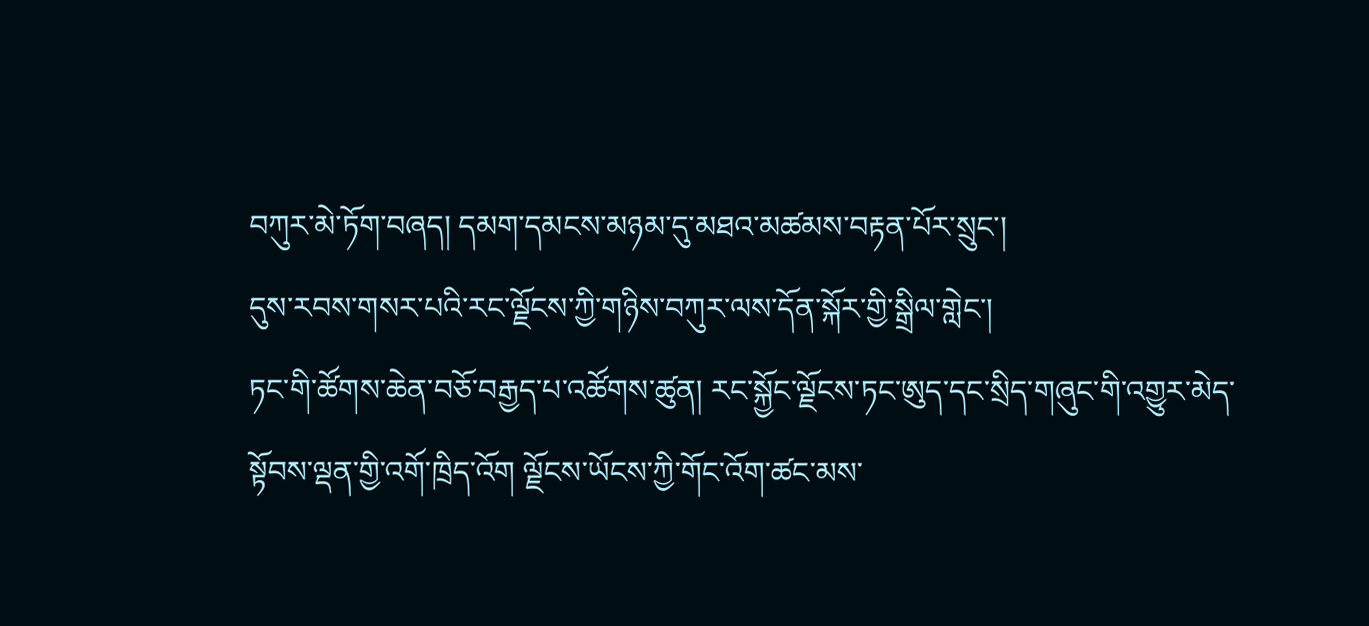བཀུར་མེ་ཏོག་བཞད། དམག་དམངས་མཉམ་དུ་མཐའ་མཚམས་བརྟན་པོར་སྲུང་།
དུས་རབས་གསར་པའི་རང་ལྗོངས་ཀྱི་གཉིས་བཀུར་ལས་དོན་སྐོར་གྱི་སྒྲིལ་གླེང་།
ཏང་གི་ཚོགས་ཆེན་བཅོ་བརྒྱད་པ་འཚོགས་ཚུན། རང་སྐྱོང་ལྗོངས་ཏང་ཨུད་དང་སྲིད་གཞུང་གི་འགྱུར་མེད་སྟོབས་ལྡན་གྱི་འགོ་ཁྲིད་འོག ལྗོངས་ཡོངས་ཀྱི་གོང་འོག་ཚང་མས་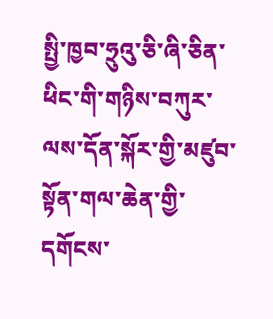སྤྱི་ཁྱབ་ཧྲུའུ་ཅི་ཞི་ཅིན་ཕིང་གི་གཉིས་བཀུར་ལས་དོན་སྐོར་གྱི་མཛུབ་སྟོན་གལ་ཆེན་གྱི་དགོངས་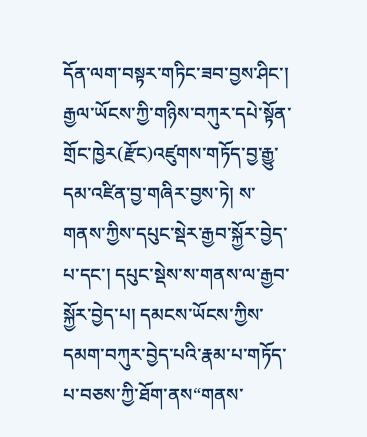དོན་ལག་བསྟར་གཏིང་ཟབ་བྱས་ཤིང་། རྒྱལ་ཡོངས་ཀྱི་གཉིས་བཀུར་དཔེ་སྟོན་གྲོང་ཁྱེར(རྫོང)འཛུགས་གཏོད་བྱ་རྒྱུ་དམ་འཛིན་བྱ་གཞིར་བྱས་ཏེ། ས་གནས་ཀྱིས་དཔུང་སྡེར་རྒྱབ་སྐྱོར་བྱེད་པ་དང་། དཔུང་སྡེས་ས་གནས་ལ་རྒྱབ་སྐྱོར་བྱེད་པ། དམངས་ཡོངས་ཀྱིས་དམག་བཀུར་བྱེད་པའི་རྣམ་པ་གཏོད་པ་བཅས་ཀྱི་ཐོག་ནས“གནས་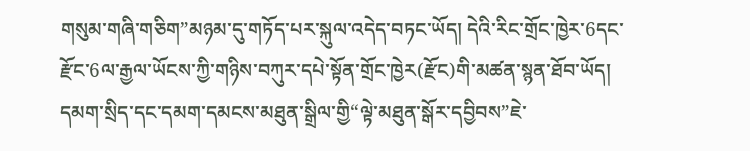གསུམ་གཞི་གཅིག”མཉམ་དུ་གཏོད་པར་སྐུལ་འདེད་བཏང་ཡོད། དེའི་རིང་གྲོང་ཁྱེར་6དང་རྫོང་6ལ་རྒྱལ་ཡོངས་ཀྱི་གཉིས་བཀུར་དཔེ་སྟོན་གྲོང་ཁྱེར(རྫོང)གི་མཚན་སྙན་ཐོབ་ཡོད། དམག་སྲིད་དང་དམག་དམངས་མཐུན་སྒྲིལ་གྱི“ལྟེ་མཐུན་སྒོར་དབྱིབས”ཇེ་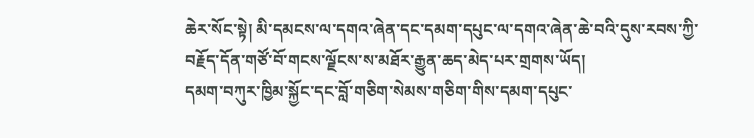ཆེར་སོང་སྟེ། མི་དམངས་ལ་དགའ་ཞེན་དང་དམག་དཔུང་ལ་དགའ་ཞེན་ཆེ་བའི་དུས་རབས་ཀྱི་བརྗོད་དོན་གཙོ་བོ་གངས་ལྗོངས་ས་མཐོར་རྒྱུན་ཆད་མེད་པར་གྲགས་ཡོད།
དམག་བཀུར་ཁྱིམ་སྐྱོང་དང་བློ་གཅིག་སེམས་གཅིག་གིས་དམག་དཔུང་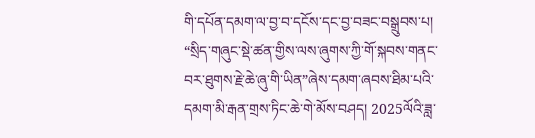གི་དཔོན་དམག་ལ་བྱ་བ་དངོས་དང་བྱ་བཟང་བསྒྲུབས་པ།
“སྲིད་གཞུང་སྡེ་ཚན་གྱིས་ལས་ཞུགས་ཀྱི་གོ་སྐབས་གནང་བར་ཐུགས་རྗེ་ཆེ་ཞུ་གི་ཡིན”ཞེས་དམག་ཞབས་ཐིམ་པའི་དམག་མི་རྒན་གྲས་ཏིང་ཆེ་གེ་མོས་བཤད། 2025ལོའི་ཟླ་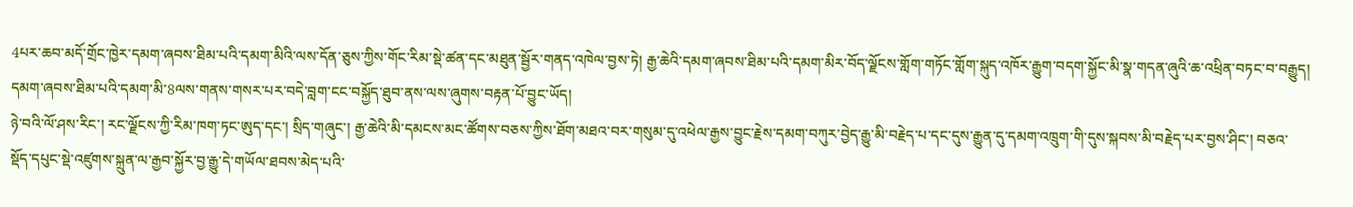4པར་ཆབ་མདོ་གྲོང་ཁྱེར་དམག་ཞབས་ཐིམ་པའི་དམག་མིའི་ལས་དོན་ཅུས་ཀྱིས་གོང་རིམ་སྡེ་ཚན་དང་མཐུན་སྦྱོར་གནད་འཁེལ་བྱས་ཏེ། རྒྱ་ཆེའི་དམག་ཞབས་ཐིམ་པའི་དམག་མིར་བོད་ལྗོངས་གློག་གཏོང་གློག་སྐུད་འཁོར་རྒྱུག་བདག་སྐྱོང་མི་སྣ་གདན་ཞུའི་ཆ་འཕྲིན་བཏང་བ་བརྒྱུད། དམག་ཞབས་ཐིམ་པའི་དམག་མི་8ལས་གནས་གསར་པར་བདེ་བླག་ངང་བསྐྱོད་ཐུབ་ནས་ལས་ཞུགས་བརྟན་པོ་བྱུང་ཡོད།
ཉེ་བའི་ལོ་ཤས་རིང་། རང་ལྗོངས་ཀྱི་རིམ་ཁག་ཏང་ཨུད་དང་། སྲིད་གཞུང་། རྒྱ་ཆེའི་མི་དམངས་མང་ཚོགས་བཅས་ཀྱིས་ཐོག་མཐའ་བར་གསུམ་དུ་འཕེལ་རྒྱས་བྱུང་རྗེས་དམག་བཀུར་བྱེད་རྒྱུ་མི་བརྗེད་པ་དང་དུས་རྒྱུན་དུ་དམག་འཁྲུག་གི་དུས་སྐབས་མི་བརྗེད་པར་བྱས་ཤིང་། བཅའ་སྡོད་དཔུང་སྡེ་འཛུགས་སྐྲུན་ལ་རྒྱབ་སྐྱོར་བྱ་རྒྱུ་དེ་གཡོལ་ཐབས་མེད་པའི་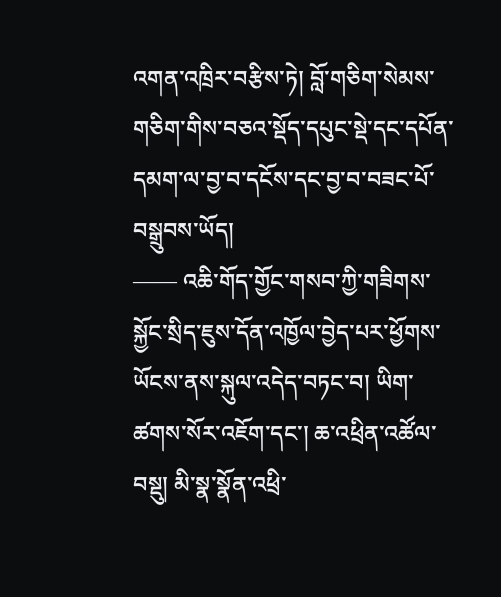འགན་འཁྲིར་བརྩིས་ཏེ། བློ་གཅིག་སེམས་གཅིག་གིས་བཅའ་སྡོད་དཔུང་སྡེ་དང་དཔོན་དམག་ལ་བྱ་བ་དངོས་དང་བྱ་བ་བཟང་པོ་བསྒྲུབས་ཡོད།
—— འཆི་གོད་གྱོང་གསབ་ཀྱི་གཟིགས་སྐྱོང་སྲིད་ཇུས་དོན་འཁྱོལ་བྱེད་པར་ཕྱོགས་ཡོངས་ནས་སྐུལ་འདེད་བཏང་བ། ཡིག་ཚགས་སོར་འཇོག་དང་། ཆ་འཕྲིན་འཚོལ་བསྡུ། མི་སྣ་སྣོན་འཕྲི་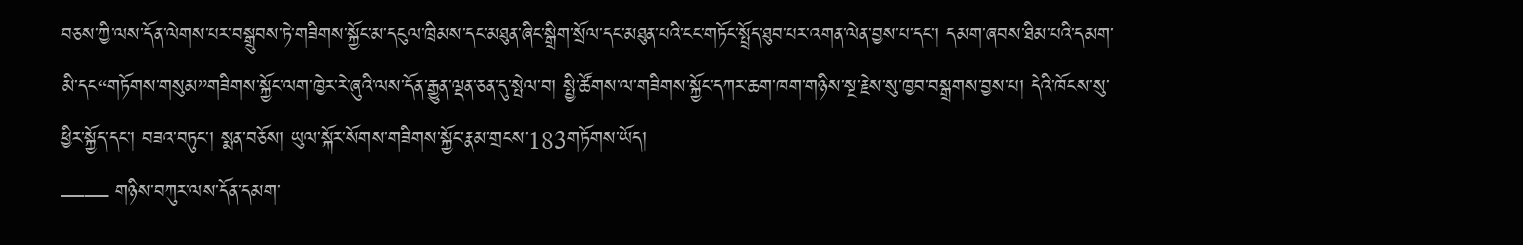བཅས་ཀྱི་ལས་དོན་ལེགས་པར་བསྒྲུབས་ཏེ་གཟིགས་སྐྱོང་མ་དངུལ་ཁྲིམས་དང་མཐུན་ཞིང་སྒྲིག་སྲོལ་དང་མཐུན་པའི་ངང་གཏོང་སྤྲོད་ཐུབ་པར་འགན་ལེན་བྱས་པ་དང་། དམག་ཞབས་ཐིམ་པའི་དམག་མི་དང“གཏོགས་གསུམ”གཟིགས་སྐྱོང་ལག་ཁྱེར་རེ་ཞུའི་ལས་དོན་རྒྱུན་ལྡན་ཅན་དུ་སྤེལ་བ། སྤྱི་ཚོགས་ལ་གཟིགས་སྐྱོང་དཀར་ཆག་ཁག་གཉིས་སྔ་རྗེས་སུ་ཁྱབ་བསྒྲགས་བྱས་པ། དེའི་ཁོངས་སུ་ཕྱིར་སྐྱོད་དང་། བཟའ་བཏུང་། སྨན་བཅོས། ཡུལ་སྐོར་སོགས་གཟིགས་སྐྱོང་རྣམ་གྲངས་183གཏོགས་ཡོད།
—— གཉིས་བཀུར་ལས་དོན་དམག་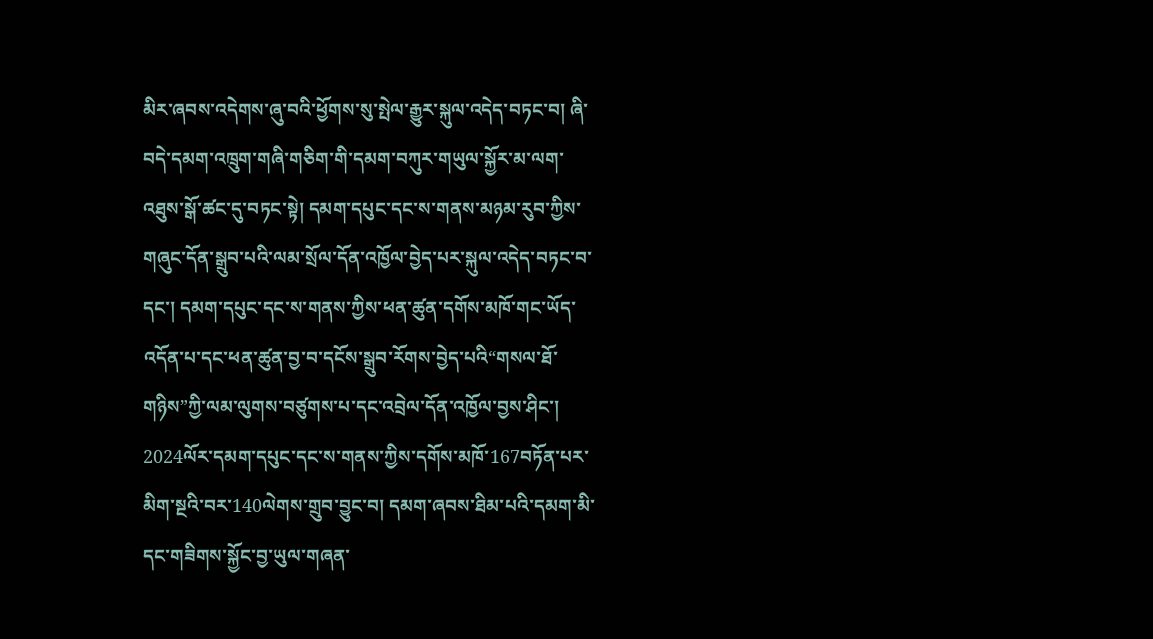མིར་ཞབས་འདེགས་ཞུ་བའི་ཕྱོགས་སུ་སྤེལ་རྒྱུར་སྐུལ་འདེད་བཏང་བ། ཞི་བདེ་དམག་འཁྲུག་གཞི་གཅིག་གི་དམག་བཀུར་གཡུལ་སྐྱོར་མ་ལག་འཐུས་སྒོ་ཚང་དུ་བཏང་སྟེ། དམག་དཔུང་དང་ས་གནས་མཉམ་རུབ་ཀྱིས་གཞུང་དོན་སྒྲུབ་པའི་ལམ་སྲོལ་དོན་འཁྱོལ་བྱེད་པར་སྐུལ་འདེད་བཏང་བ་དང་། དམག་དཔུང་དང་ས་གནས་ཀྱིས་ཕན་ཚུན་དགོས་མཁོ་གང་ཡོད་འདོན་པ་དང་ཕན་ཚུན་བྱ་བ་དངོས་སྒྲུབ་རོགས་བྱེད་པའི“གསལ་ཐོ་གཉིས”ཀྱི་ལམ་ལུགས་བཙུགས་པ་དང་འབྲེལ་དོན་འཁྱོལ་བྱས་ཤིང་། 2024ལོར་དམག་དཔུང་དང་ས་གནས་ཀྱིས་དགོས་མཁོ་167བཏོན་པར་མིག་སྔའི་བར་140ལེགས་གྲུབ་བྱུང་བ། དམག་ཞབས་ཐིམ་པའི་དམག་མི་དང་གཟིགས་སྐྱོང་བྱ་ཡུལ་གཞན་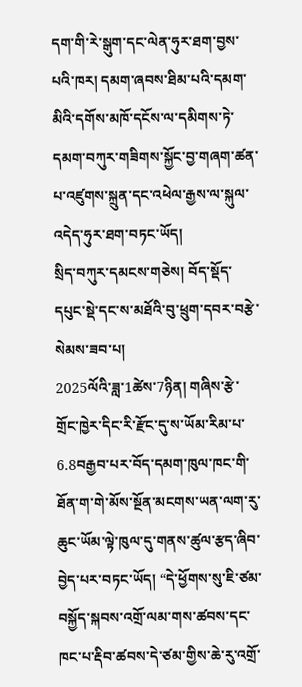དག་གི་རེ་སྒུག་དང་ལེན་ཧུར་ཐག་བྱས་པའི་ཁར། དམག་ཞབས་ཐིམ་པའི་དམག་མིའི་དགོས་མཁོ་དངོས་ལ་དམིགས་ཏེ་དམག་བཀུར་གཟིགས་སྐྱོང་བྱ་གཞག་ཚན་པ་འཛུགས་སྐྲུན་དང་འཕེལ་རྒྱས་ལ་སྐུལ་འདེད་ཧུར་ཐག་བཏང་ཡོད།
སྲིད་བཀུར་དམངས་གཅེས། བོད་སྡོད་དཔུང་སྡེ་དང་ས་མཐོའི་བུ་ཕྲུག་དབར་བརྩེ་སེམས་ཟབ་པ།
2025ལོའི་ཟླ་1ཚེས་7ཉིན། གཞིས་རྩེ་གྲོང་ཁྱེར་དིང་རི་རྫོང་དུ་ས་ཡོམ་རིམ་པ་6.8བརྒྱབ་པར་བོད་དམག་ཁུལ་ཁང་གི་ཐོན་ག་གེ་མོས་སྔོན་མངགས་ཡན་ལག་རུ་ཆུང་ཡོམ་ལྟེ་ཁུལ་དུ་གནས་ཚུལ་རྩད་ཞིབ་བྱེད་པར་བཏང་ཡོད། “དེ་ཕྱོགས་སུ་ཇི་ཙམ་བསྐྱོད་སྐབས་འགྲོ་ལམ་གས་ཚབས་དང་ཁང་པ་རྡིབ་ཚབས་དེ་ཙམ་གྱིས་ཆེ་རུ་འགྲོ་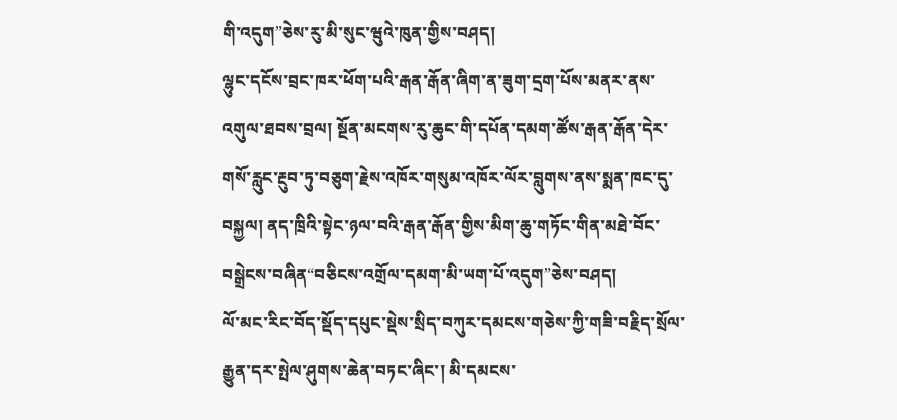གི་འདུག”ཅེས་རུ་མི་སུང་ཝུའེ་ཁུན་གྱིས་བཤད།
ལྷུང་དངོས་བྲང་ཁར་ཕོག་པའི་རྒན་རྒོན་ཞིག་ན་ཟུག་དྲག་པོས་མནར་ནས་འགུལ་ཐབས་བྲལ། སྔོན་མངགས་རུ་ཆུང་གི་དཔོན་དམག་ཚོས་རྒན་རྒོན་དེར་གསོ་རླུང་རྔུབ་ཏུ་བཅུག་རྗེས་འཁོར་གསུམ་འཁོར་ལོར་བླུགས་ནས་སྨན་ཁང་དུ་བསྐྱལ། ནད་ཁྲིའི་སྟེང་ཉལ་བའི་རྒན་རྒོན་གྱིས་མིག་ཆུ་གཏོང་གིན་མཐེ་བོང་བསྒྲེངས་བཞིན“བཅིངས་འགྲོལ་དམག་མི་ཡག་པོ་འདུག”ཅེས་བཤད།
ལོ་མང་རིང་བོད་སྡོད་དཔུང་སྡེས་སྲིད་བཀུར་དམངས་གཅེས་ཀྱི་གཟི་བརྗིད་སྲོལ་རྒྱུན་དར་སྤེལ་ཤུགས་ཆེན་བཏང་ཞིང་། མི་དམངས་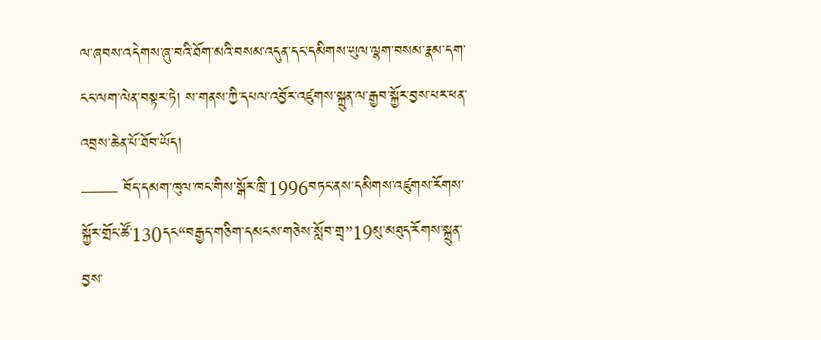ལ་ཞབས་འདེགས་ཞུ་བའི་ཐོག་མའི་བསམ་འདུན་དང་དམིགས་ཡུལ་ལྷག་བསམ་རྣམ་དག་ངང་ལག་ལེན་བསྟར་ཏེ། ས་གནས་ཀྱི་དཔལ་འབྱོར་འཛུགས་སྐྲུན་ལ་རྒྱབ་སྐྱོར་བྱས་པར་ཕན་འབྲས་ཆེན་པོ་ཐོབ་ཡོད།
—— བོད་དམག་ཁུལ་ཁང་གིས་སྒོར་ཁྲི་1996བཏང་ནས་དམིགས་འཛུགས་རོགས་སྐྱོར་གྲོང་ཚོ་130དང“བརྒྱད་གཅིག་དམངས་གཅེས་སློབ་གྲྭ”19མུ་མཐུད་རོགས་སྐྲུན་བྱས་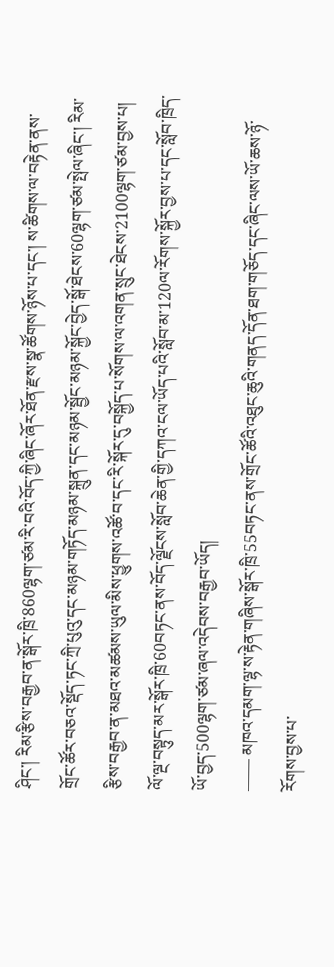ཤིང་། རིམ་རྩིས་བརྒྱབ་ན་སྒོར་ཁྲི་860ལྷག་ཙམ་རི་བའི་བོད་ཀྱི་ཞིང་ཞོར་ཐོན་རྫས་སྣ་ཚོགས་ཉོས་པ་དང་། ས་ཚིགས་ལ་བརྟེན་ནས་གྲོང་ཚོར་བཅའ་སྡོད་ཏང་ཀྲི་པུའུ་དང་མཉམ་གཏོད་མཉམ་སྐྲུན་དང་མཉམ་སྦྱོང་མཉམ་སྐྱོང་བྱེད་སྒོ་ཐེངས་60ལྷག་ཙམ་སྤེལ་ཞིང་། རིམ་རྩིས་བརྒྱབ་ན་མཐའ་མཚམས་ཡུལ་མིས་ཕྱུགས་འཚོ་བ་དང་རི་སྐོར་དུ་བསྐྱོད་པ་སོགས་ལ་འགན་སྲུང་ཐེངས་2100ལྷག་ཙམ་བྱས་པ། ལོ་ལྔ་བསྟུད་མར་སྒོར་ཁྲི་60བཏང་ནས་བོད་ལྗོངས་སློབ་ཆེན་གྱི་དཀའ་ངལ་ཡོད་པའི་སློབ་མ་120ལ་རོགས་སྐྱོར་བྱས་པ་དང་སློབ་ཁྲིད་ཡོ་བྱད་500ལྷག་ཙམ་ཞལ་འདེབས་བརྒྱབ་ཡོད།
—— མཁའ་དམག་ལྷ་ས་རྟེན་གཞིས་སྒོར་ཁྲི་55བཏང་ནས་གྲོང་ཚོའི་འཐུང་ཆུའི་གནད་དོན་ཐག་གཅོད་དང་ཞིང་ལས་ཡོ་ཆས་ཉོ་རོགས་བྱས་པ་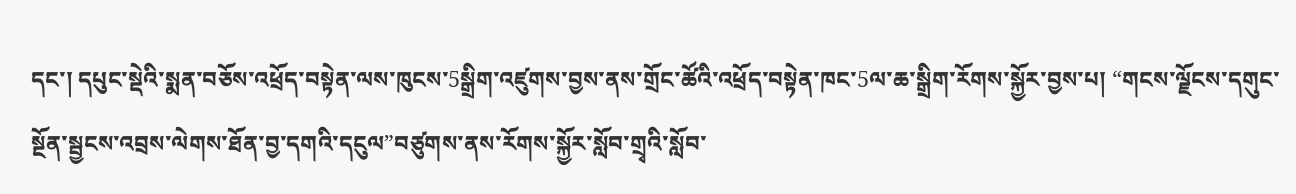དང་། དཔུང་སྡེའི་སྨན་བཅོས་འཕྲོད་བསྟེན་ལས་ཁུངས་5སྒྲིག་འཛུགས་བྱས་ནས་གྲོང་ཚོའི་འཕྲོད་བསྟེན་ཁང་5ལ་ཆ་སྒྲིག་རོགས་སྐྱོར་བྱས་པ། “གངས་ལྗོངས་དགུང་སྔོན་སྦྱངས་འབྲས་ལེགས་ཐོན་བྱ་དགའི་དངུལ”བཙུགས་ནས་རོགས་སྐྱོར་སློབ་གྲྭའི་སློབ་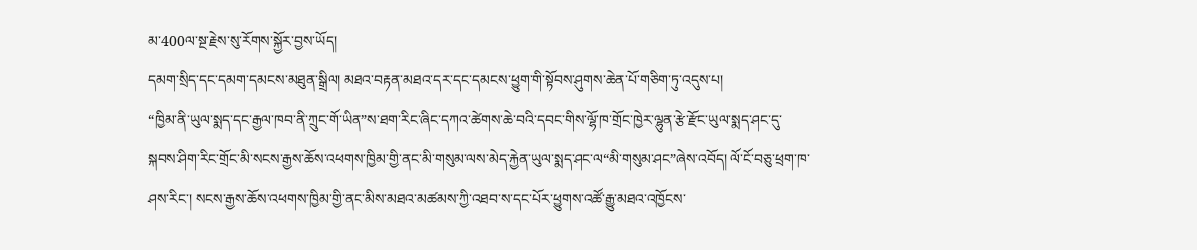མ་400ལ་སྔ་རྗེས་སུ་རོགས་སྐྱོར་བྱས་ཡོད།
དམག་སྲིད་དང་དམག་དམངས་མཐུན་སྒྲིལ། མཐའ་བརྟན་མཐའ་དར་དང་དམངས་ཕྱུག་གི་སྟོབས་ཤུགས་ཆེན་པོ་གཅིག་ཏུ་འདུས་པ།
“ཁྱིམ་ནི་ཡུལ་སྨད་དང་རྒྱལ་ཁབ་ནི་ཀྲུང་གོ་ཡིན”ས་ཐག་རིང་ཞིང་དཀའ་ཚེགས་ཆེ་བའི་དབང་གིས་ལྷོ་ཁ་གྲོང་ཁྱེར་ལྷུན་རྩེ་རྫོང་ཡུལ་སྨད་ཤང་དུ་སྐབས་ཤིག་རིང་གྲོང་མི་སངས་རྒྱས་ཆོས་འཕགས་ཁྱིམ་གྱི་ནང་མི་གསུམ་ལས་མེད་རྐྱེན་ཡུལ་སྨད་ཤང་ལ“མི་གསུམ་ཤང”ཞེས་འབོད། ལོ་ངོ་བཅུ་ཕྲག་ཁ་ཤས་རིང་། སངས་རྒྱས་ཆོས་འཕགས་ཁྱིམ་གྱི་ནང་མིས་མཐའ་མཚམས་ཀྱི་འཐབ་ས་དང་པོར་ཕྱུགས་འཚོ་རྒྱུ་མཐའ་འཁྱོངས་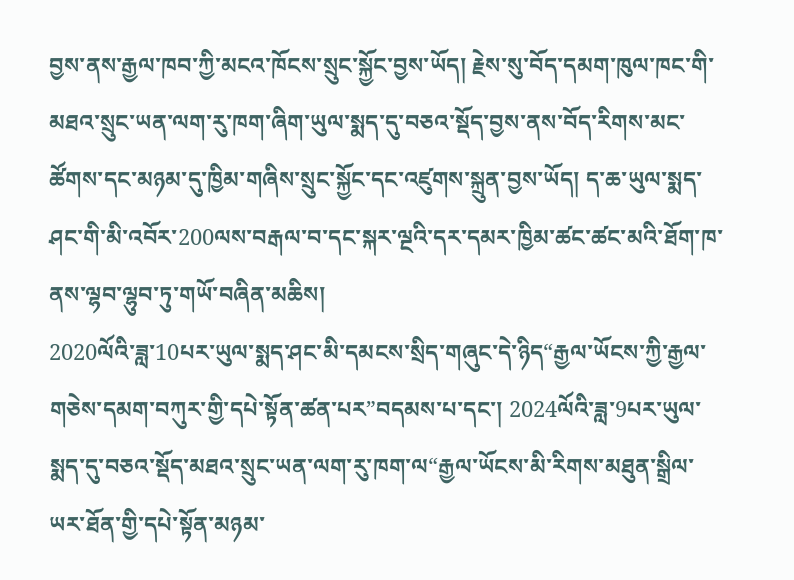བྱས་ནས་རྒྱལ་ཁབ་ཀྱི་མངའ་ཁོངས་སྲུང་སྐྱོང་བྱས་ཡོད། རྗེས་སུ་བོད་དམག་ཁུལ་ཁང་གི་མཐའ་སྲུང་ཡན་ལག་རུ་ཁག་ཞིག་ཡུལ་སྨད་དུ་བཅའ་སྡོད་བྱས་ནས་བོད་རིགས་མང་ཚོགས་དང་མཉམ་དུ་ཁྱིམ་གཞིས་སྲུང་སྐྱོང་དང་འཛུགས་སྐྲུན་བྱས་ཡོད། ད་ཆ་ཡུལ་སྨད་ཤང་གི་མི་འབོར་200ལས་བརྒལ་བ་དང་སྐར་ལྔའི་དར་དམར་ཁྱིམ་ཚང་ཚང་མའི་ཐོག་ཁ་ནས་ལྷབ་ལྷུབ་ཏུ་གཡོ་བཞིན་མཆིས།
2020ལོའི་ཟླ་10པར་ཡུལ་སྨད་ཤང་མི་དམངས་སྲིད་གཞུང་དེ་ཉིད“རྒྱལ་ཡོངས་ཀྱི་རྒྱལ་གཅེས་དམག་བཀུར་གྱི་དཔེ་སྟོན་ཚན་པར”བདམས་པ་དང་། 2024ལོའི་ཟླ་9པར་ཡུལ་སྨད་དུ་བཅའ་སྡོད་མཐའ་སྲུང་ཡན་ལག་རུ་ཁག་ལ“རྒྱལ་ཡོངས་མི་རིགས་མཐུན་སྒྲིལ་ཡར་ཐོན་གྱི་དཔེ་སྟོན་མཉམ་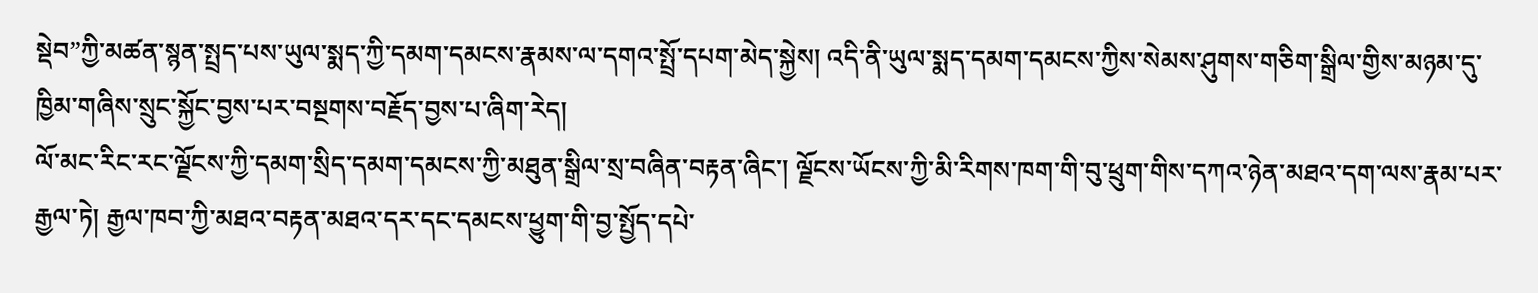སྡེབ”ཀྱི་མཚན་སྙན་སྤྲད་པས་ཡུལ་སྨད་ཀྱི་དམག་དམངས་རྣམས་ལ་དགའ་སྤྲོ་དཔག་མེད་སྐྱེས། འདི་ནི་ཡུལ་སྨད་དམག་དམངས་ཀྱིས་སེམས་ཤུགས་གཅིག་སྒྲིལ་གྱིས་མཉམ་དུ་ཁྱིམ་གཞིས་སྲུང་སྐྱོང་བྱས་པར་བསྔགས་བརྗོད་བྱས་པ་ཞིག་རེད།
ལོ་མང་རིང་རང་ལྗོངས་ཀྱི་དམག་སྲིད་དམག་དམངས་ཀྱི་མཐུན་སྒྲིལ་སྲ་བཞིན་བརྟན་ཞིང་། ལྗོངས་ཡོངས་ཀྱི་མི་རིགས་ཁག་གི་བུ་ཕྲུག་གིས་དཀའ་ཉེན་མཐའ་དག་ལས་རྣམ་པར་རྒྱལ་ཏེ། རྒྱལ་ཁབ་ཀྱི་མཐའ་བརྟན་མཐའ་དར་དང་དམངས་ཕྱུག་གི་བྱ་སྤྱོད་དཔེ་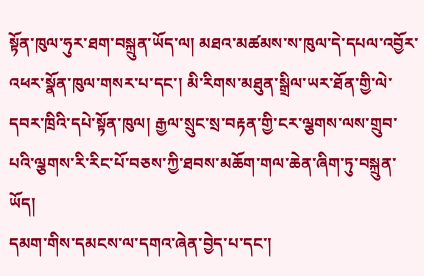སྟོན་ཁུལ་ཧུར་ཐག་བསྐྲུན་ཡོད་ལ། མཐའ་མཚམས་ས་ཁུལ་དེ་དཔལ་འབྱོར་འཕར་སྣོན་ཁུལ་གསར་པ་དང་། མི་རིགས་མཐུན་སྒྲིལ་ཡར་ཐོན་གྱི་ལེ་དབར་ཁྲིའི་དཔེ་སྟོན་ཁུལ། རྒྱལ་སྲུང་སྲ་བརྟན་གྱི་ངར་ལྕགས་ལས་གྲུབ་པའི་ལྕགས་རི་རིང་པོ་བཅས་ཀྱི་ཐབས་མཆོག་གལ་ཆེན་ཞིག་ཏུ་བསྐྲུན་ཡོད།
དམག་གིས་དམངས་ལ་དགའ་ཞེན་བྱེད་པ་དང་།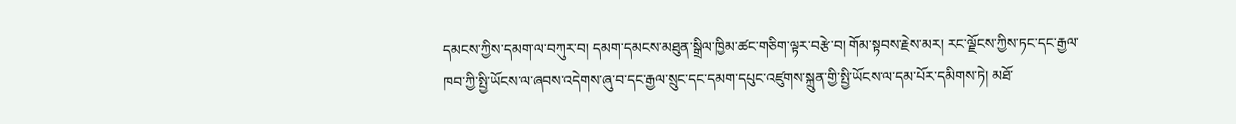དམངས་ཀྱིས་དམག་ལ་བཀུར་བ། དམག་དམངས་མཐུན་སྒྲིལ་ཁྱིམ་ཚང་གཅིག་ལྟར་བརྩེ་བ། གོམ་སྟབས་རྗེས་མར། རང་ལྗོངས་ཀྱིས་ཏང་དང་རྒྱལ་ཁབ་ཀྱི་སྤྱི་ཡོངས་ལ་ཞབས་འདེགས་ཞུ་བ་དང་རྒྱལ་སྲུང་དང་དམག་དཔུང་འཛུགས་སྐྲུན་གྱི་སྤྱི་ཡོངས་ལ་དམ་པོར་དམིགས་ཏེ། མཐོ་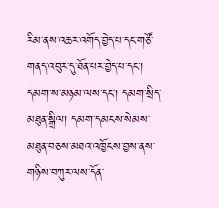རིམ་ནས་འཆར་འགོད་བྱེད་པ་དང་གཙོ་གནད་འབུར་དུ་ཐོན་པར་བྱེད་པ་དང་། དམག་ས་མཉམ་ལས་དང་། དམག་སྲིད་མཐུན་སྒྲིལ། དམག་དམངས་སེམས་མཐུན་བཅས་མཐའ་འཁྱོངས་བྱས་ནས་གཉིས་བཀུར་ལས་དོན་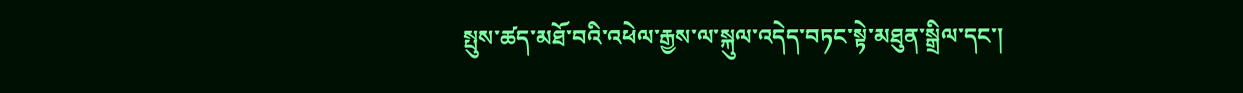སྤུས་ཚད་མཐོ་བའི་འཕེལ་རྒྱས་ལ་སྐུལ་འདེད་བཏང་སྟེ་མཐུན་སྒྲིལ་དང་།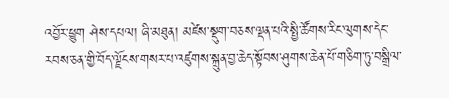འབྱོར་ཕྱུག ཤེས་དཔལ། ཞི་མཐུན། མཛེས་སྡུག་བཅས་ལྡན་པའི་སྤྱི་ཚོགས་རིང་ལུགས་དེང་རབས་ཅན་གྱི་བོད་ལྗོངས་གསར་པ་འཛུགས་སྐྲུན་བྱ་ཆེད་སྟོབས་ཤུགས་ཆེན་པོ་གཅིག་ཏུ་བསྒྲིལ་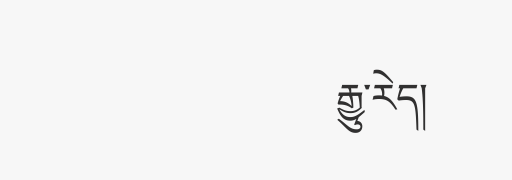རྒྱུ་རེད།